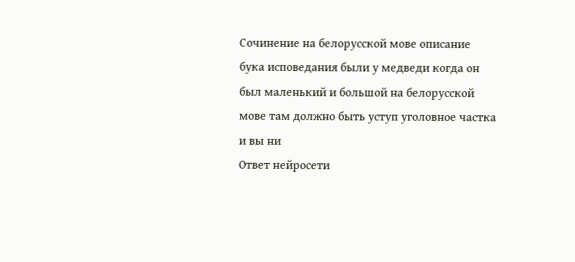Сочинение на белорусской мове описание бука исповедания были у медведи когда он был маленький и большой на белорусской мове там должно быть уступ уголовное частка и вы ни
Ответ нейросети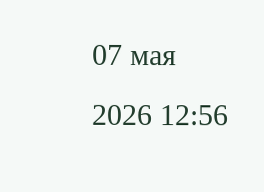07 мая 2026 12:56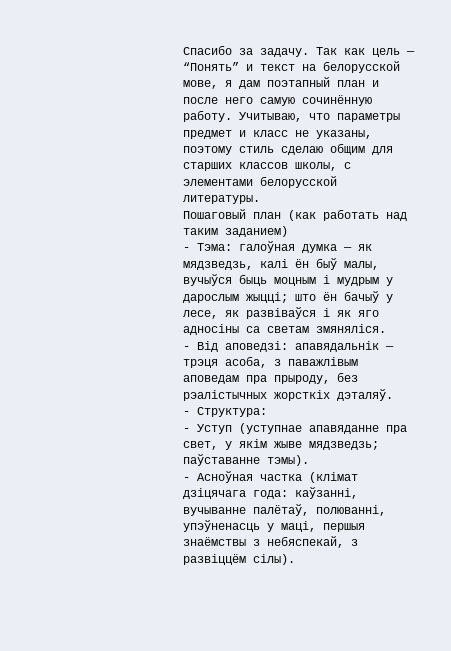Спасибо за задачу. Так как цель — “Понять” и текст на белорусской мове, я дам поэтапный план и после него самую сочинённую работу. Учитываю, что параметры предмет и класс не указаны, поэтому стиль сделаю общим для старших классов школы, с элементами белорусской литературы.
Пошаговый план (как работать над таким заданием)
- Тэмa: галоўная думка — як мядзведзь, калі ён быў малы, вучыўся быць моцным і мудрым у дарослым жыцці; што ён бачыў у лесе, як развіваўся і як яго адносіны са светам змяняліся.
- Від аповедзі: апавядальнік — трэця асоба, з паважлівым аповедам пра прыроду, без рэалістычных жорсткіх дэталяў.
- Структура:
- Уступ (уступнае апавяданне пра свет, у якім жыве мядзведзь; паўставанне тэмы).
- Асноўная частка (клімат дзіцячага года: каўзанні, вучыванне палётаў, полюванні, упэўненасць у маці, першыя знаёмствы з небяспекай, з развіццём сілы).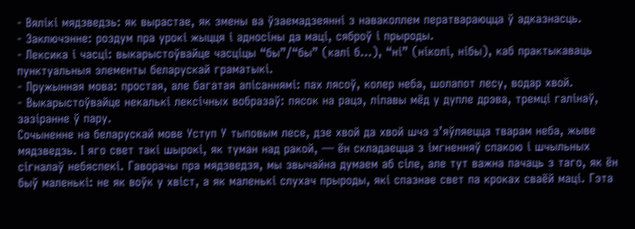- Вялікі мядзведзь: як вырастае, як змены ва ўзаемадзеянні з наваколлем ператвараюцца ў адказнасць.
- Заключэнне: роздум пра урокі жыцця і адносіны да маці, сяброў і прыроды.
- Лексика і часці: выкарыстоўвайце часціцы “бы”/“бы” (калі б...), “ні” (ніколі, нібы), каб практыкаваць пунктуальныя элементы беларускай граматыкі.
- Пружынная мова: простая, але багатая апісаннямі: пах лясоў, колер неба, шолапот лесу, водар хвой.
- Выкарыстоўвайце некалькі лексічных вобразаў: пясок на рацэ, ліпавы мёд у дупле дрэва, тремці галінаў, зазіранне ў пару.
Сочыненне на беларускай мове Уступ У тыповым лесе, дзе хвой да хвой шчэ з’яўляецца тварам неба, жыве мядзведзь. І яго свет такі шырокі, як туман над ракой, — ён складаецца з імгненняў спакою і шчыльных сігналаў небяспекі. Гаворачы пра мядзведзя, мы звычайна думаем аб сіле, але тут важна пачаць з таго, як ён быў маленькі: не як воўк у хвіст, а як маленькі слухач прыроды, які спазнае свет па кроках сваёй маці. Гэта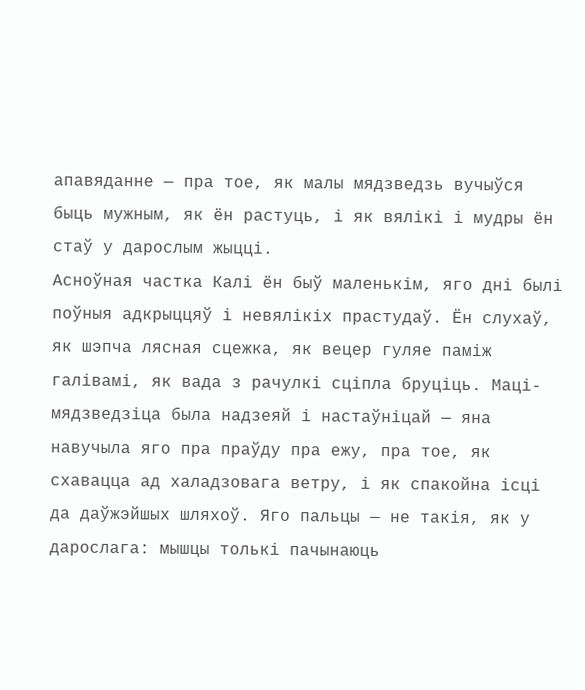апавяданне — пра тое, як малы мядзведзь вучыўся быць мужным, як ён растуць, і як вялікі і мудры ён стаў у дарослым жыцці.
Асноўная частка Калі ён быў маленькім, яго дні былі поўныя адкрыццяў і невялікіх прастудаў. Ён слухаў, як шэпча лясная сцежка, як вецер гуляе паміж галівамі, як вада з рачулкі сціпла бруціць. Маці-мядзведзіца была надзеяй і настаўніцай — яна навучыла яго пра праўду пра ежу, пра тое, як схавацца ад халадзовага ветру, і як спакойна ісці да даўжэйшых шляхоў. Яго пальцы — не такія, як у дарослага: мышцы толькі пачынаюць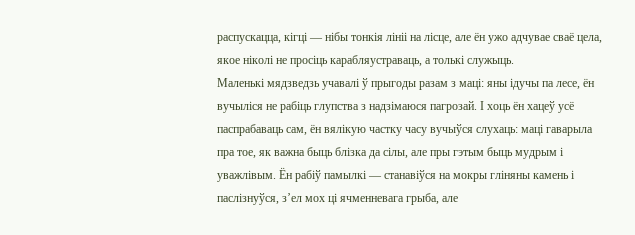распускацца, кігці — нібы тонкія лініі на лісце, але ён ужо адчувае сваё цела, якое ніколі не просіць карабляустраваць, а толькі служыць.
Маленькі мядзведзь учавалі ў прыгоды разам з маці: яны ідучы па лесе, ён вучыліся не рабіць глупства з надзімаюся пагрозай. І хоць ён хацеў усё паспрабаваць сам, ён вялікую частку часу вучыўся слухаць: маці гаварыла пра тое, як важна быць блізка да сілы, але пры гэтым быць мудрым і уважлівым. Ён рабіў памылкі — станавіўся на мокры гліняны камень і паслізнуўся, з’ел мох ці ячменневага грыба, але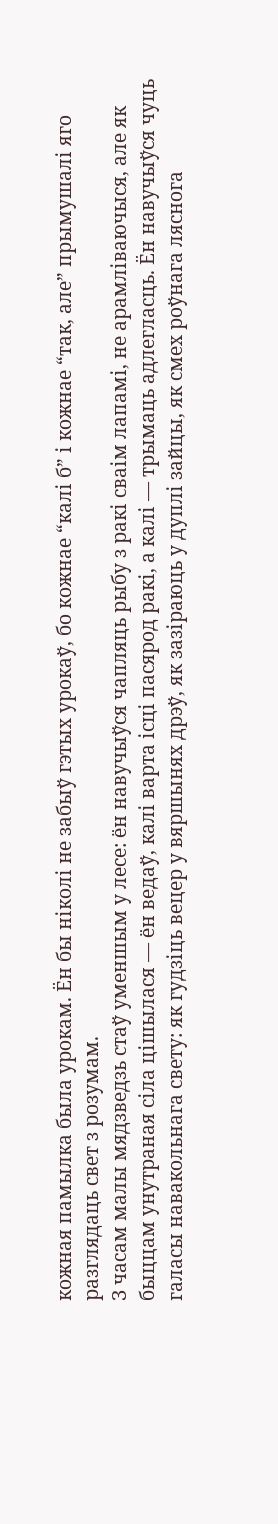кожная памылка была урокам. Ён бы ніколі не забыў гэтых урокаў, бо кожнае “калі б” і кожнае “так, але” прымушалі яго разглядаць свет з розумам.
З часам малы мядзведзь стаў уменшым у лесе: ён навучыўся чапляць рыбу з ракі сваім лапамі, не арамліваючыся, але як быццам унутраная сіла цішылася — ён ведаў, калі варта ісці пасярод ракі, а калі — трымаць адлегласць. Ён навучыўся чуць галасы навакольнага свету: як гудзіць вецер у вяршынях дрэў, як зазіраюць у дуплі зайцы, як смех роўнага ляснога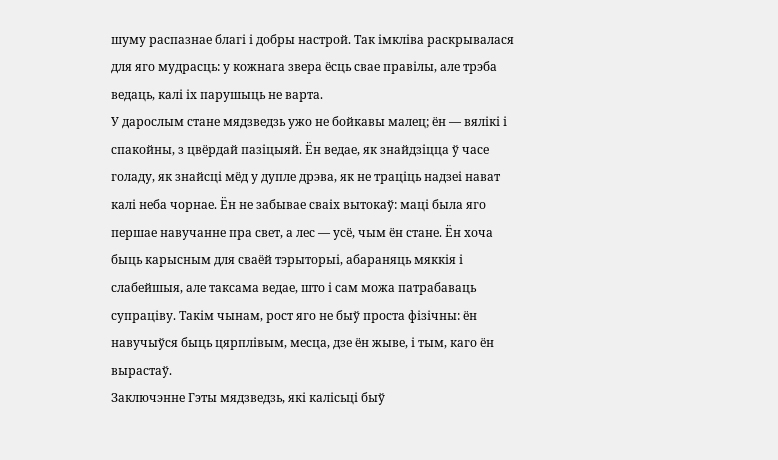шуму распазнае благі і добры настрой. Так імкліва раскрывалася для яго мудрасць: у кожнага звера ёсць свае правілы, але трэба ведаць, калі іх парушыць не варта.
У дарослым стане мядзведзь ужо не бойкавы малец; ён — вялікі і спакойны, з цвёрдай пазіцыяй. Ён ведае, як знайдзіцца ў часе голаду, як знайсці мёд у дупле дрэва, як не траціць надзеі нават калі неба чорнае. Ён не забывае сваіх вытокаў: маці была яго першае навучанне пра свет, а лес — усё, чым ён стане. Ён хоча быць карысным для сваёй тэрыторыі, абараняць мяккія і слабейшыя, але таксама ведае, што і сам можа патрабаваць супраціву. Такім чынам, рост яго не быў проста фізічны: ён навучыўся быць цярплівым, месца, дзе ён жыве, і тым, каго ён вырастаў.
Заключэнне Гэты мядзведзь, які калісьці быў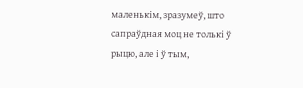маленькім, зразумеў, што сапраўдная моц не толькі ў рыцю, але і ў тым,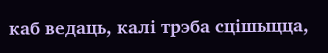каб ведаць, калі трэба сцішыцца,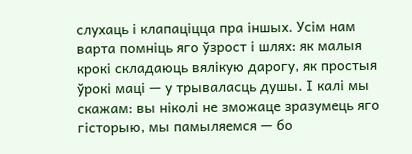слухаць і клапаціцца пра іншых. Усім нам варта помніць яго ўзрост і шлях: як малыя крокі складаюць вялікую дарогу, як простыя ўрокі маці — у трываласць душы. І калі мы скажам: вы ніколі не зможаце зразумець яго гісторыю, мы памыляемся — бо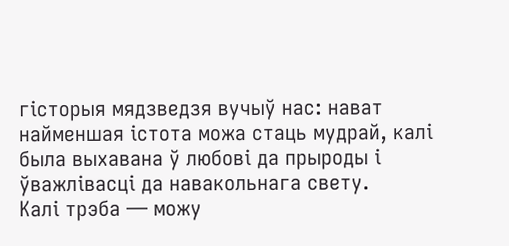гісторыя мядзведзя вучыў нас: нават найменшая істота можа стаць мудрай, калі была выхавана ў любові да прыроды і ўважлівасці да навакольнага свету.
Калі трэба — можу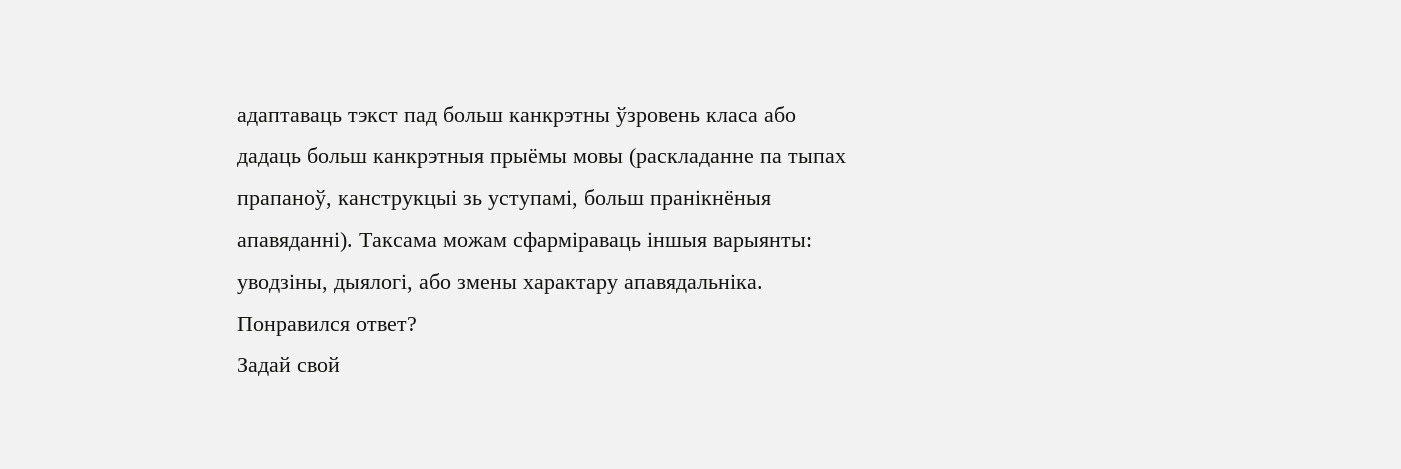адаптаваць тэкст пад больш канкрэтны ўзровень класа або дадаць больш канкрэтныя прыёмы мовы (раскладанне па тыпах прапаноў, канструкцыі зь уступамі, больш пранікнёныя апавяданні). Таксама можам сфарміраваць іншыя варыянты: уводзіны, дыялогі, або змены характару апавядальніка.
Понравился ответ?
Задай свой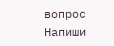вопрос
Напиши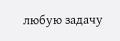любую задачу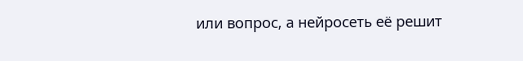или вопрос, а нейросеть её решит